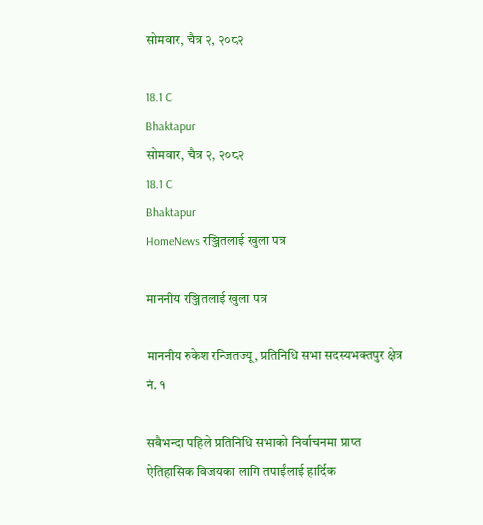सोमवार, चैत्र २, २०८२

18.1 C
Bhaktapur
सोमवार, चैत्र २, २०८२
18.1 C
Bhaktapur
HomeNews रञ्जितलाई खुला पत्र

माननीय रञ्जितलाई खुला पत्र

माननीय रुकेश रन्जितज्यू, प्रतिनिधि सभा सदस्यभक्तपुर क्षेत्र नं. १

सबैभन्दा पहिले प्रतिनिधि सभाको निर्वाचनमा प्राप्त ऐतिहासिक विजयका लागि तपाईंलाई हार्दिक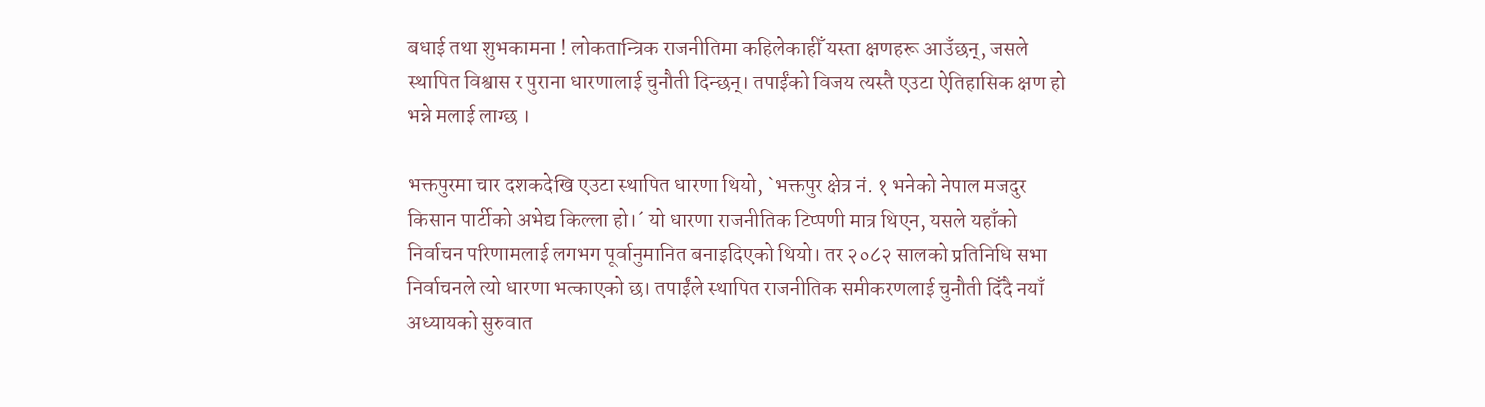बधाई तथा शुभकामना ! लोकतान्त्रिक राजनीतिमा कहिलेकाहीँ यस्ता क्षणहरू आउँछन्, जसले स्थापित विश्वास र पुराना धारणालाई चुनौती दिन्छन्। तपाईंको विजय त्यस्तै एउटा ऐतिहासिक क्षण हो भन्ने मलाई लाग्छ ।

भक्तपुरमा चार दशकदेखि एउटा स्थापित धारणा थियो, `भक्तपुर क्षेत्र नं. १ भनेको नेपाल मजदुर किसान पार्टीको अभेद्य किल्ला हो।´ यो धारणा राजनीतिक टिप्पणी मात्र थिएन, यसले यहाँको निर्वाचन परिणामलाई लगभग पूर्वानुमानित बनाइदिएको थियो। तर २०८२ सालको प्रतिनिधि सभा निर्वाचनले त्यो धारणा भत्काएको छ। तपाईंले स्थापित राजनीतिक समीकरणलाई चुनौती दिँदै नयाँ अध्यायको सुरुवात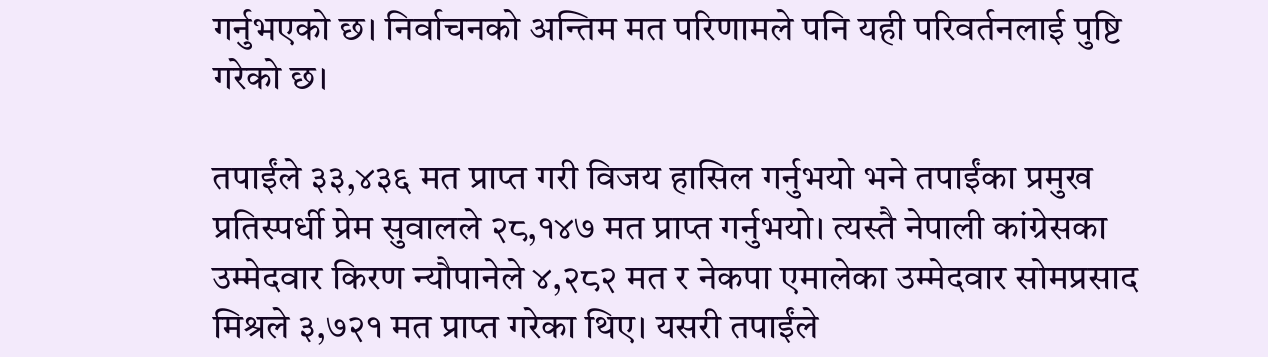गर्नुभएको छ। निर्वाचनको अन्तिम मत परिणामले पनि यही परिवर्तनलाई पुष्टि गरेको छ।

तपाईंले ३३,४३६ मत प्राप्त गरी विजय हासिल गर्नुभयो भने तपाईंका प्रमुख प्रतिस्पर्धी प्रेम सुवालले २८,१४७ मत प्राप्त गर्नुभयो। त्यस्तै नेपाली कांग्रेसका उम्मेदवार किरण न्यौपानेले ४,२८२ मत र नेकपा एमालेका उम्मेदवार सोमप्रसाद मिश्रले ३,७२१ मत प्राप्त गरेका थिए। यसरी तपाईंले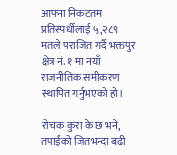आफ्ना निकटतम प्रतिस्पर्धीलाई ५,२८९ मतले पराजित गर्दै भक्तपुर क्षेत्र नं. १ मा नयाँ राजनीतिक समीकरण स्थापित गर्नुभएको हो।

रोचक कुरा के छ भने, तपाईंको जितभन्दा बढी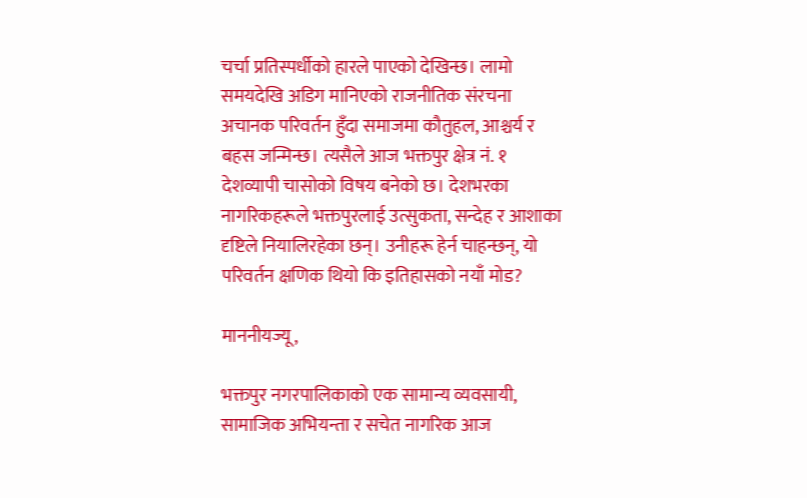चर्चा प्रतिस्पर्धीको हारले पाएको देखिन्छ। लामो समयदेखि अडिग मानिएको राजनीतिक संरचना अचानक परिवर्तन हुँदा समाजमा कौतुहल, आश्चर्य र बहस जन्मिन्छ। त्यसैले आज भक्तपुर क्षेत्र नं. १ देशव्यापी चासोको विषय बनेको छ। देशभरका नागरिकहरूले भक्तपुरलाई उत्सुकता, सन्देह र आशाका दृष्टिले नियालिरहेका छन्। उनीहरू हेर्न चाहन्छन्, यो परिवर्तन क्षणिक थियो कि इतिहासको नयाँ मोड?

माननीयज्यू,

भक्तपुर नगरपालिकाको एक सामान्य व्यवसायी, सामाजिक अभियन्ता र सचेत नागरिक आज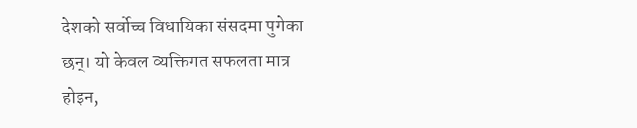देशको सर्वोच्च विधायिका संसदमा पुगेका छन्। यो केवल व्यक्तिगत सफलता मात्र होइन,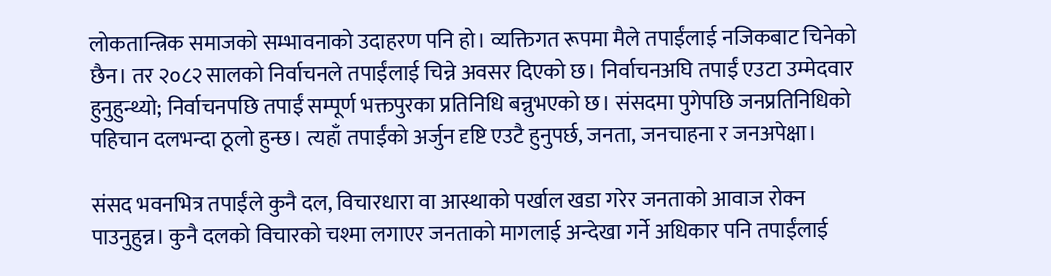लोकतान्त्रिक समाजको सम्भावनाको उदाहरण पनि हो। व्यक्तिगत रूपमा मैले तपाईंलाई नजिकबाट चिनेको छैन। तर २०८२ सालको निर्वाचनले तपाईंलाई चिन्ने अवसर दिएको छ। निर्वाचनअघि तपाईं एउटा उम्मेदवार हुनुहुन्थ्यो; निर्वाचनपछि तपाईं सम्पूर्ण भक्तपुरका प्रतिनिधि बन्नुभएको छ। संसदमा पुगेपछि जनप्रतिनिधिको पहिचान दलभन्दा ठूलो हुन्छ। त्यहाँ तपाईंको अर्जुन दृष्टि एउटै हुनुपर्छ, जनता, जनचाहना र जनअपेक्षा।

संसद भवनभित्र तपाईंले कुनै दल, विचारधारा वा आस्थाको पर्खाल खडा गरेर जनताको आवाज रोक्न पाउनुहुन्न। कुनै दलको विचारको चश्मा लगाएर जनताको मागलाई अन्देखा गर्ने अधिकार पनि तपाईंलाई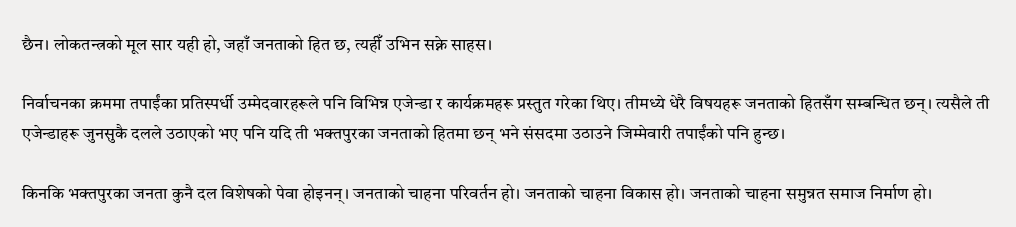छैन। लोकतन्त्रको मूल सार यही हो, जहाँ जनताको हित छ, त्यहीँ उभिन सक्ने साहस।

निर्वाचनका क्रममा तपाईंका प्रतिस्पर्धी उम्मेदवारहरूले पनि विभिन्न एजेन्डा र कार्यक्रमहरू प्रस्तुत गरेका थिए। तीमध्ये धेरै विषयहरू जनताको हितसँग सम्बन्धित छन्। त्यसैले ती एजेन्डाहरू जुनसुकै दलले उठाएको भए पनि यदि ती भक्तपुरका जनताको हितमा छन् भने संसदमा उठाउने जिम्मेवारी तपाईंको पनि हुन्छ।

किनकि भक्तपुरका जनता कुनै दल विशेषको पेवा होइनन्। जनताको चाहना परिवर्तन हो। जनताको चाहना विकास हो। जनताको चाहना समुन्नत समाज निर्माण हो।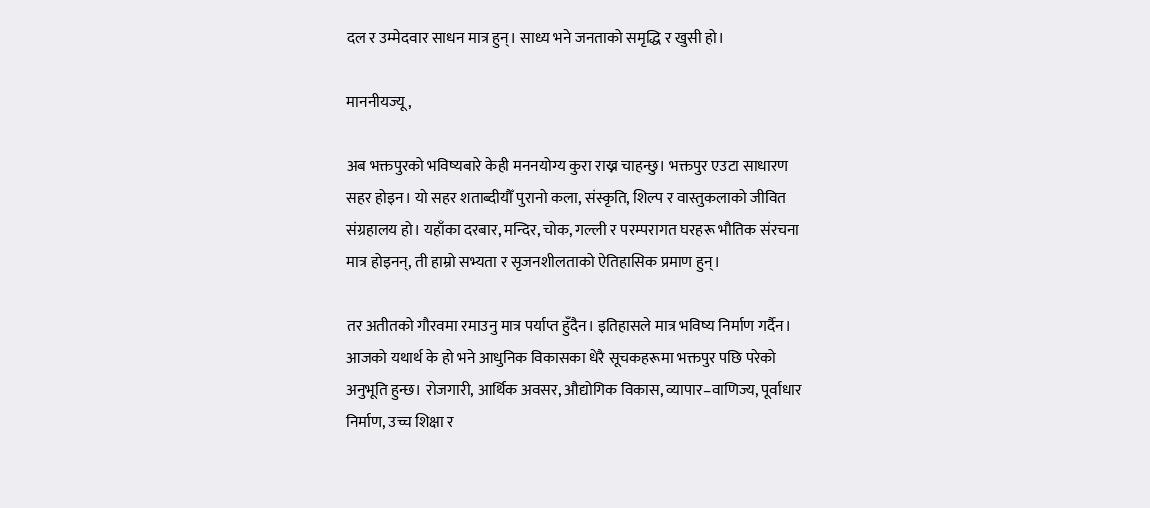दल र उम्मेदवार साधन मात्र हुन्। साध्य भने जनताको समृद्धि र खुसी हो।

माननीयज्यू,

अब भक्तपुरको भविष्यबारे केही मननयोग्य कुरा राख्न चाहन्छु। भक्तपुर एउटा साधारण सहर होइन। यो सहर शताब्दीयौँ पुरानो कला, संस्कृति, शिल्प र वास्तुकलाको जीवित संग्रहालय हो। यहाँका दरबार, मन्दिर, चोक, गल्ली र परम्परागत घरहरू भौतिक संरचना मात्र होइनन्, ती हाम्रो सभ्यता र सृजनशीलताको ऐतिहासिक प्रमाण हुन्।

तर अतीतको गौरवमा रमाउनु मात्र पर्याप्त हुँदैन। इतिहासले मात्र भविष्य निर्माण गर्दैन। आजको यथार्थ के हो भने आधुनिक विकासका धेरै सूचकहरूमा भक्तपुर पछि परेको अनुभूति हुन्छ। रोजगारी, आर्थिक अवसर, औद्योगिक विकास, व्यापार–वाणिज्य, पूर्वाधार निर्माण, उच्च शिक्षा र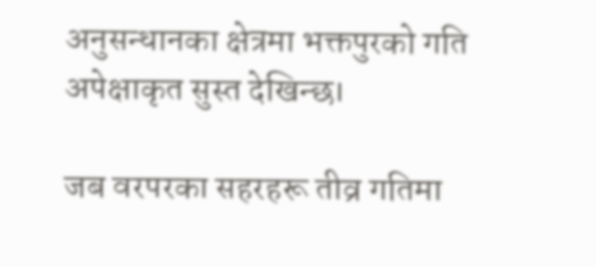अनुसन्धानका क्षेत्रमा भक्तपुरको गति अपेक्षाकृत सुस्त देखिन्छ।

जब वरपरका सहरहरू तीव्र गतिमा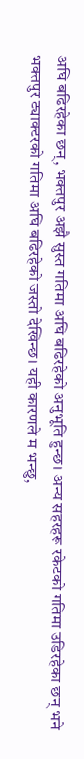अघि बढिरहेका छन्, भक्तपुर अझै सुस्त गतिमा अघि बढिरहेको अनुभूति हुन्छ। अन्य सहरहरू रकेटको गतिमा उडिरहेका छन् भने भक्तपुर ट्याक्टरको गतिमा अघि बढिरहेको जस्तो देखिन्छ। यही कारणले म भन्छु,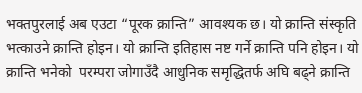भक्तपुरलाई अब एउटा “पूरक क्रान्ति” आवश्यक छ। यो क्रान्ति संस्कृति भत्काउने क्रान्ति होइन। यो क्रान्ति इतिहास नष्ट गर्ने क्रान्ति पनि होइन। यो क्रान्ति भनेको  परम्परा जोगाउँदै आधुनिक समृद्धितर्फ अघि बढ्ने क्रान्ति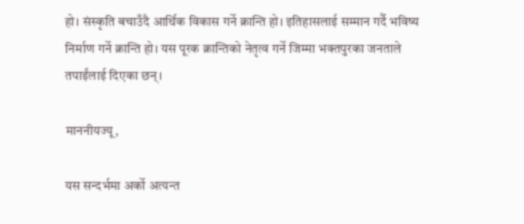हो। संस्कृति बचाउँदै आर्थिक विकास गर्ने क्रान्ति हो। इतिहासलाई सम्मान गर्दै भविष्य निर्माण गर्ने क्रान्ति हो। यस पूरक क्रान्तिको नेतृत्व गर्ने जिम्मा भक्तपुरका जनताले तपाईंलाई दिएका छन्।

माननीयज्यू,

यस सन्दर्भमा अर्को अत्यन्त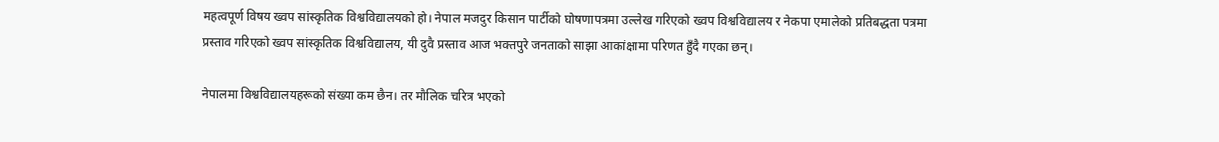महत्वपूर्ण विषय ख्वप सांस्कृतिक विश्वविद्यालयको हो। नेपाल मजदुर किसान पार्टीको घोषणापत्रमा उल्लेख गरिएको ख्वप विश्वविद्यालय र नेकपा एमालेको प्रतिबद्धता पत्रमा प्रस्ताव गरिएको ख्वप सांस्कृतिक विश्वविद्यालय, यी दुवै प्रस्ताव आज भक्तपुरे जनताको साझा आकांक्षामा परिणत हुँदै गएका छन्।

नेपालमा विश्वविद्यालयहरूको संख्या कम छैन। तर मौलिक चरित्र भएको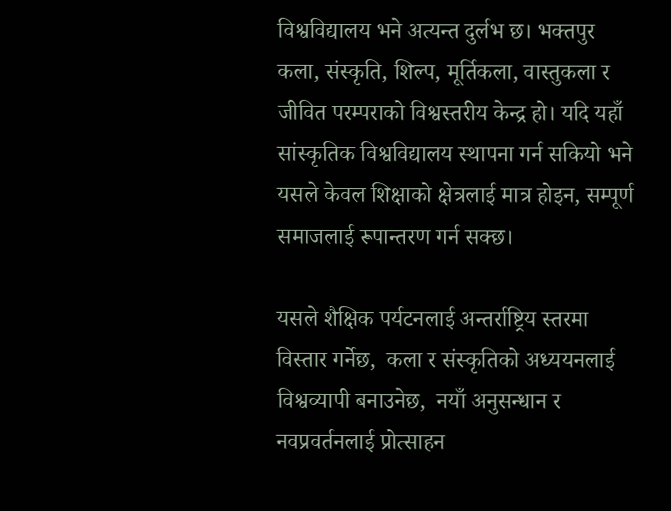विश्वविद्यालय भने अत्यन्त दुर्लभ छ। भक्तपुर कला, संस्कृति, शिल्प, मूर्तिकला, वास्तुकला र जीवित परम्पराको विश्वस्तरीय केन्द्र हो। यदि यहाँ सांस्कृतिक विश्वविद्यालय स्थापना गर्न सकियो भने यसले केवल शिक्षाको क्षेत्रलाई मात्र होइन, सम्पूर्ण समाजलाई रूपान्तरण गर्न सक्छ।

यसले शैक्षिक पर्यटनलाई अन्तर्राष्ट्रिय स्तरमा विस्तार गर्नेछ,  कला र संस्कृतिको अध्ययनलाई विश्वव्यापी बनाउनेछ,  नयाँ अनुसन्धान र नवप्रवर्तनलाई प्रोत्साहन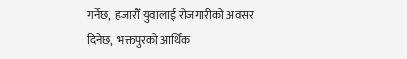गर्नेछ,  हजारौँ युवालाई रोजगारीको अवसर दिनेछ,  भक्तपुरको आर्थिक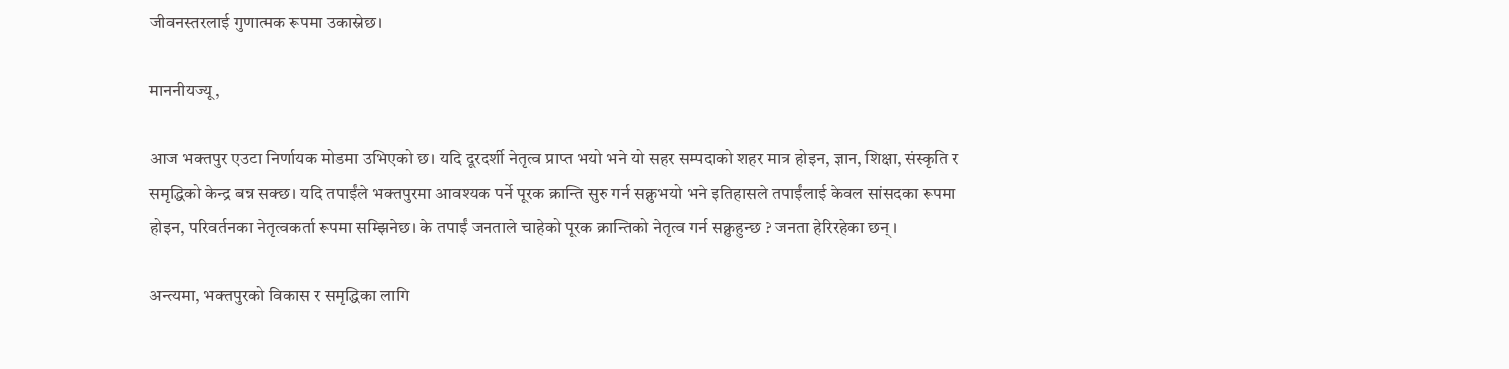जीवनस्तरलाई गुणात्मक रूपमा उकास्नेछ।

माननीयज्यू,

आज भक्तपुर एउटा निर्णायक मोडमा उभिएको छ। यदि दूरदर्शी नेतृत्व प्राप्त भयो भने यो सहर सम्पदाको शहर मात्र होइन, ज्ञान, शिक्षा, संस्कृति र समृद्धिको केन्द्र बन्न सक्छ। यदि तपाईंले भक्तपुरमा आवश्यक पर्ने पूरक क्रान्ति सुरु गर्न सक्नुभयो भने इतिहासले तपाईंलाई केवल सांसदका रूपमा होइन, परिवर्तनका नेतृत्वकर्ता रूपमा सम्झिनेछ। के तपाईं जनताले चाहेको पूरक क्रान्तिको नेतृत्व गर्न सक्नुहुन्छ ? जनता हेरिरहेका छन् ।

अन्त्यमा, भक्तपुरको विकास र समृद्धिका लागि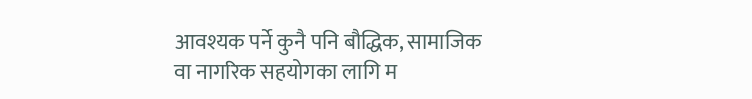आवश्यक पर्ने कुनै पनि बौद्धिक, सामाजिक वा नागरिक सहयोगका लागि म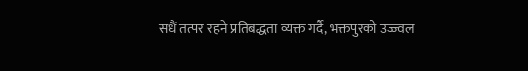सधैं तत्पर रहने प्रतिबद्धता व्यक्त गर्दै, भक्तपुरको उज्ज्वल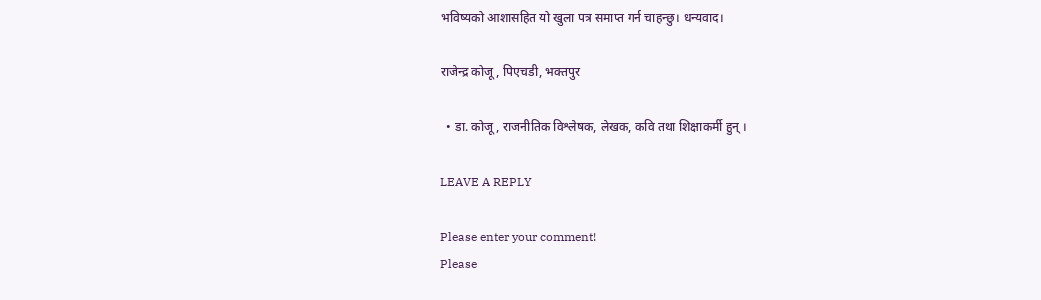भविष्यको आशासहित यो खुला पत्र समाप्त गर्न चाहन्छु। धन्यवाद।

राजेन्द्र कोजू, पिएचडी, भक्तपुर

  • डा. कोजू, राजनीतिक विश्लेषक, लेखक, कवि तथा शिक्षाकर्मी हुन् ।

LEAVE A REPLY

Please enter your comment!
Please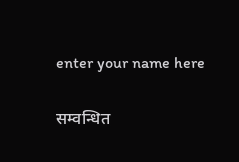enter your name here

सम्वन्धित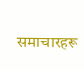समाचारहरू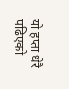यो हप्ता धेरै पढिएको